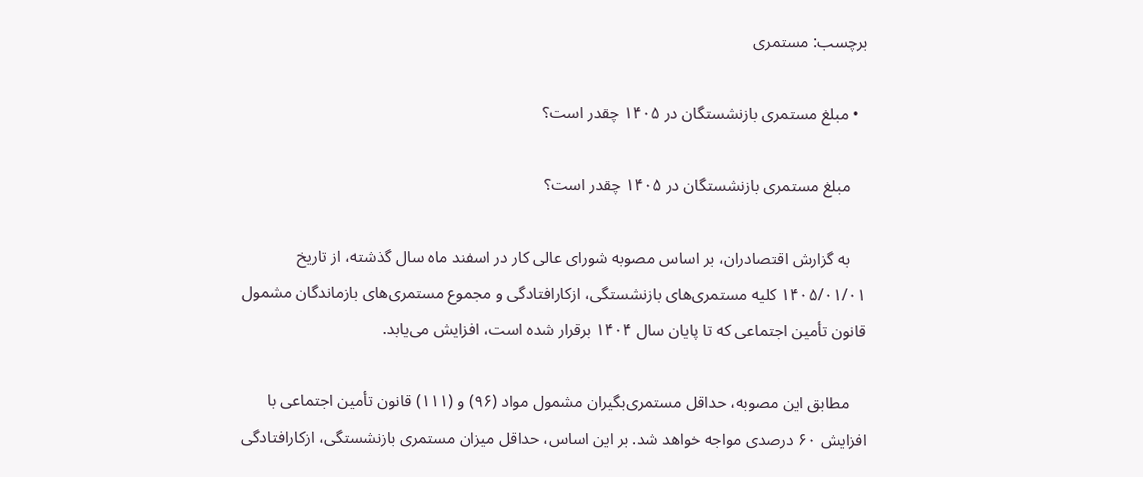برچسب: مستمری

  • مبلغ مستمری بازنشستگان در ۱۴۰۵ چقدر است؟

    مبلغ مستمری بازنشستگان در ۱۴۰۵ چقدر است؟

    به گزارش اقتصادران، بر اساس مصوبه شورای عالی کار در اسفند ماه سال گذشته، از تاریخ ۱۴۰۵/۰۱/۰۱ کلیه مستمری‌های بازنشستگی، ازکارافتادگی و مجموع مستمری‌های بازماندگان مشمول قانون تأمین اجتماعی که تا پایان سال ۱۴۰۴ برقرار شده است، افزایش می‌یابد.

    مطابق این مصوبه، حداقل مستمری‌بگیران مشمول مواد (۹۶) و (۱۱۱) قانون تأمین اجتماعی با افزایش ۶۰ درصدی مواجه خواهد شد. بر این اساس، حداقل میزان مستمری بازنشستگی، ازکارافتادگی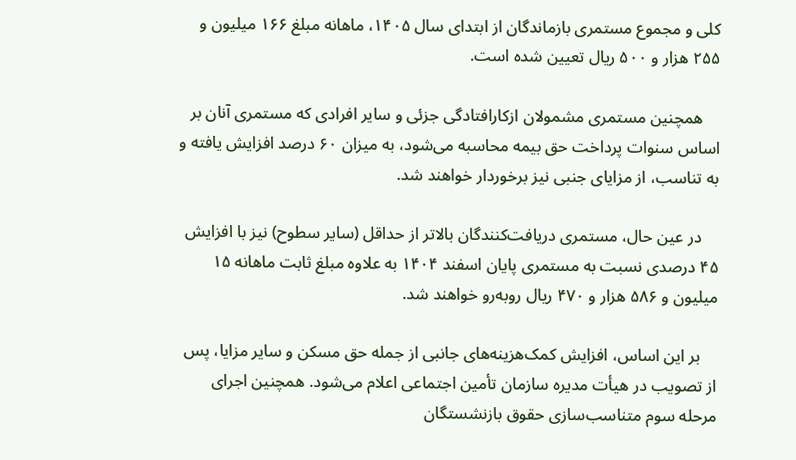کلی و مجموع مستمری بازماندگان از ابتدای سال ۱۴۰۵، ماهانه مبلغ ۱۶۶ میلیون و ۲۵۵ هزار و ۵۰۰ ریال تعیین شده است.

    همچنین مستمری مشمولان ازکارافتادگی جزئی و سایر افرادی که مستمری آنان بر اساس سنوات پرداخت حق بیمه محاسبه می‌شود، به میزان ۶۰ درصد افزایش یافته و به تناسب، از مزایای جنبی نیز برخوردار خواهند شد.

    در عین حال، مستمری دریافت‌کنندگان بالاتر از حداقل (سایر سطوح) نیز با افزایش ۴۵ درصدی نسبت به مستمری پایان اسفند ۱۴۰۴ به علاوه مبلغ ثابت ماهانه ۱۵ میلیون و ۵۸۶ هزار و ۴۷۰ ریال روبه‌رو خواهند شد.

    بر این اساس، افزایش کمک‌هزینه‌های جانبی از جمله حق مسکن و سایر مزایا، پس از تصویب در هیأت مدیره سازمان تأمین اجتماعی اعلام می‌شود. همچنین اجرای مرحله سوم متناسب‌سازی حقوق بازنشستگان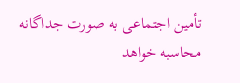تأمین اجتماعی به صورت جداگانه محاسبه خواهد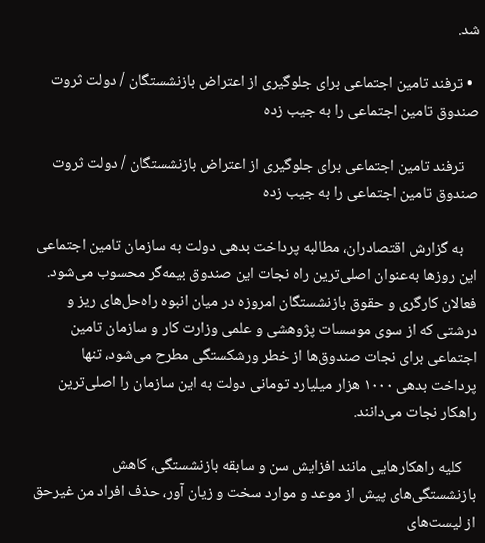شد.

  • ترفند تامین اجتماعی برای جلوگیری از اعتراض بازنشستگان / دولت ثروت صندوق تامین اجتماعی را به جیب زده

    ترفند تامین اجتماعی برای جلوگیری از اعتراض بازنشستگان / دولت ثروت صندوق تامین اجتماعی را به جیب زده

    به گزارش اقتصادران، مطالبه پرداخت بدهی دولت به سازمان تامین اجتماعی این روزها به‌عنوان اصلی‌ترین راه نجات این صندوق بیمه‌گر محسوب می‌شود. فعالان کارگری و حقوق بازنشستگان امروزه در میان انبوه راه‌حل‌های ریز و درشتی که از سوی موسسات پژوهشی و علمی وزارت کار و سازمان تامین اجتماعی برای نجات صندوق‌ها از خطر ورشکستگی مطرح می‌شود، تنها پرداخت بدهی ۱۰۰۰ هزار میلیارد تومانی دولت به این سازمان را اصلی‌ترین راهکار نجات می‌دانند.

    کلیه راهکارهایی مانند افزایش سن و سابقه بازنشستگی، کاهش بازنشستگی‌های پیش از موعد و موارد سخت و زیان آور، حذف افراد من غیرحق از لیست‌های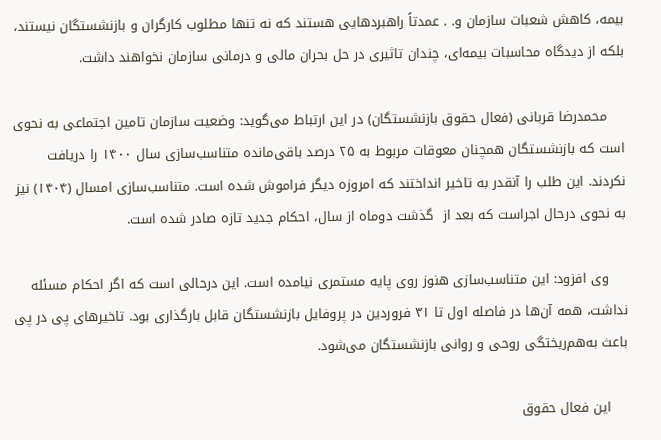بیمه، کاهش شعبات سازمان و. . عمدتاً راهبردهایی هستند که نه تنها مطلوب کارگران و بازنشستگان نیستند، بلکه از دیدگاه محاسبات بیمه‌ای، چندان تاثیری در حل بحران مالی و درمانی سازمان نخواهند داشت.

    محمدرضا قربانی (فعال حقوق بازنشستگان) در این ارتباط می‌گوید: وضعیت سازمان تامین اجتماعی به نحوی است که بازنشستگان همچنان معوقات مربوط به ۲۵ درصد باقی‌مانده متناسب‌سازی سال ۱۴۰۰ را دریافت نکردند. این طلب را آنقدر به تاخیر انداختند که امروزه دیگر فراموش شده است. متناسب‌سازی امسال (۱۴۰۴) نیز به نحوی درحال اجراست که بعد از  گذشت دوماه از سال، احکام جدید تازه صادر شده است.

    وی افزود: این متناسب‌سازی هنوز روی پایه مستمری نیامده است. این درحالی است که اگر احکام مسئله نداشت، همه آن‌ها در فاصله اول تا ۳۱ فروردین در پروفایل بازنشستگان قابل بارگذاری بود. تاخیرهای پی در پی باعث به‌هم‌ریختگی روحی و روانی بازنشستگان می‌شود.

    این فعال حقوق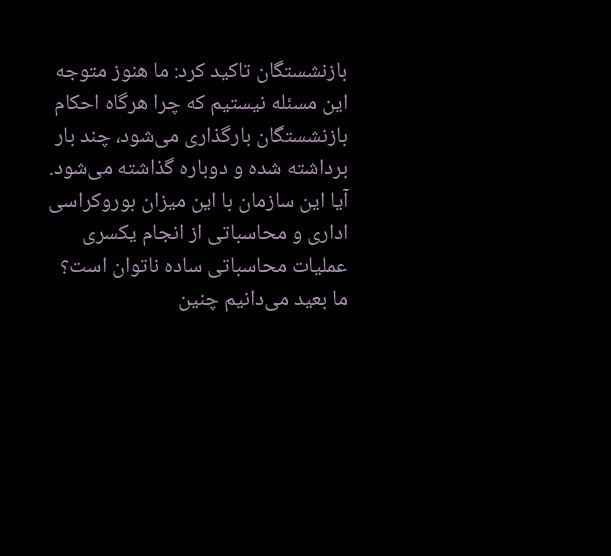بازنشستگان تاکید کرد: ما هنوز متوجه این مسئله نیستیم که چرا هرگاه احکام بازنشستگان بارگذاری می‌شود، چند بار برداشته شده و دوباره گذاشته می‌شود. آیا این سازمان با این میزان بوروکراسی اداری و محاسباتی از انجام یکسری عملیات محاسباتی ساده ناتوان است؟ ما بعید می‌دانیم چنین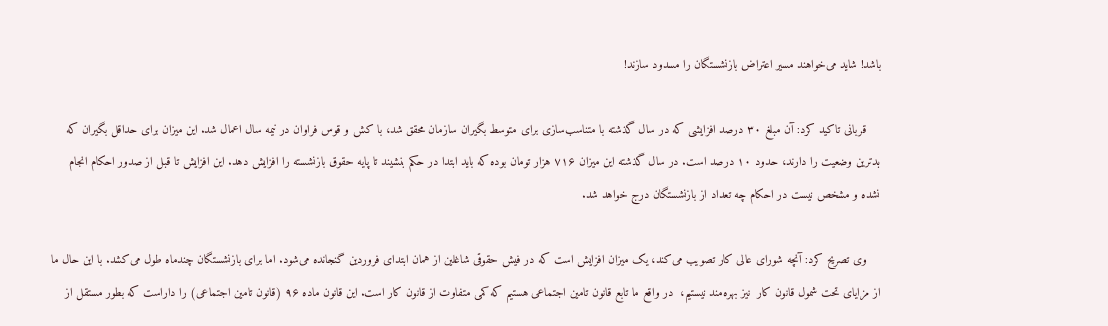باشد! شاید می‌خواهند مسیر اعتراض بازنشستگان را مسدود سازند!

    قربانی تاکید کرد: آن مبلغ ۳۰ درصد افزایشی که در سال گذشته با متناسب‌سازی برای متوسط بگیران سازمان محقق شد، با کش و قوس فراوان در نیمه سال اعمال شد. این میزان برای حداقل بگیران که بدترین وضعیت را دارند، حدود ۱۰ درصد است. در سال گذشته این میزان ۷۱۶ هزار تومان بوده که باید ابتدا در حکم بنشیند تا پایه حقوق بازنشسته را افزایش دهد. این افزایش تا قبل از صدور احکام انجام نشده و مشخص نیست در احکام چه تعداد از بازنشستگان درج خواهد شد.

    وی تصریح کرد: آنچه شورای عالی کار تصویب می‌کند، یک میزان افزایش است که در فیش حقوقی شاغلین از همان ابتدای فروردین گنجانده می‌شود. اما برای بازنشستگان چندماه طول می‌کشد. با این حال ما از مزایای تحت شمول قانون کار  نیز بهره‌مند نیستیم،  در واقع ما تابع قانون تامین اجتماعی هستیم که کمی متفاوت از قانون کار است. این قانون ماده ۹۶ (قانون تامین اجتماعی) را داراست که بطور مستقل از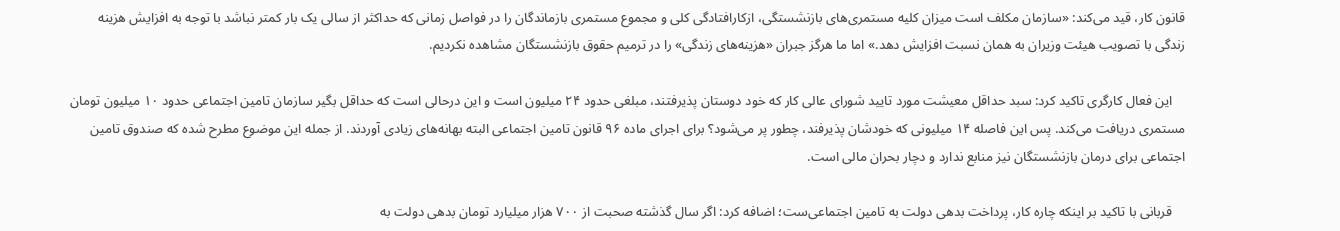قانون کار، قید می‌کند: «سازمان مکلف است میزان کلیه مستمری‌های بازنشستگی، ازکارافتادگی کلی و مجموع مستمری بازماندگان را در فواصل زمانی که حداکثر از سالی یک بار کمتر نباشد با توجه به افزایش هزینه زندگی با تصویب هیئت وزیران به همان نسبت افزایش دهد.» اما ما هرگز جبران «هزینه‌های زندگی» را در ترمیم حقوق بازنشستگان مشاهده نکردیم.

    این فعال کارگری تاکید کرد: سبد حداقل معیشت مورد تایید شورای عالی کار که خود دوستان پذیرفتند، مبلغی حدود ۲۴ میلیون است و این درحالی است که حداقل بگیر سازمان تامین اجتماعی حدود ۱۰ میلیون تومان مستمری دریافت می‌کند. پس این فاصله ۱۴ میلیونی که خودشان پذیرفند، چطور پر می‌شود؟ برای اجرای ماده ۹۶ قانون تامین اجتماعی البته بهانه‌های زیادی آوردند. از جمله این موضوع مطرح شده که صندوق تامین اجتماعی برای درمان بازنشستگان نیز منابع ندارد و دچار بحران مالی است.

    قربانی با تاکید بر اینکه چاره کار، پرداخت بدهی دولت به تامین اجتماعی‌ست؛ اضافه کرد: اگر سال گذشته صحبت از ۷۰۰ هزار میلیارد تومان بدهی دولت به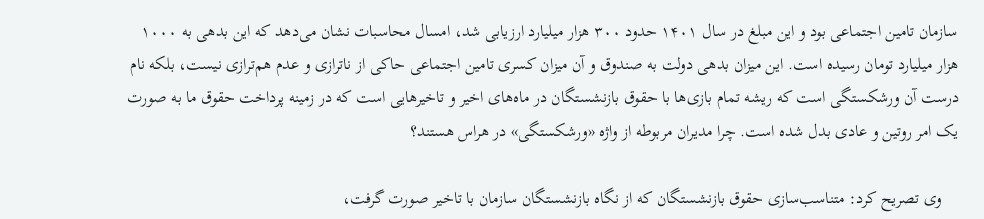سازمان تامین اجتماعی بود و این مبلغ در سال ۱۴۰۱ حدود ۳۰۰ هزار میلیارد ارزیابی شد، امسال محاسبات نشان می‌دهد که این بدهی به ۱۰۰۰ هزار میلیارد تومان رسیده است. این میزان بدهی دولت به صندوق و آن میزان کسری تامین اجتماعی حاکی از ناترازی و عدم هم‌ترازی نیست، بلکه نام درست آن ورشکستگی است که ریشه تمام بازی‌ها با حقوق بازنشستگان در ماه‌های اخیر و تاخیرهایی است که در زمینه پرداخت حقوق ما به صورت یک امر روتین و عادی بدل شده است. چرا مدیران مربوطه از واژه «ورشکستگی» در هراس هستند؟

    وی تصریح کرد: متناسب‌سازی حقوق بازنشستگان که از نگاه بازنشستگان سازمان با تاخیر صورت گرفت،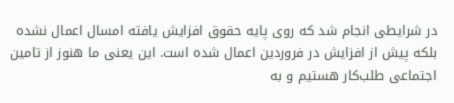در شرایطی انجام شد که روی پایه حقوق افزایش یافته امسال اعمال نشده بلکه پیش از افزایش در فروردین اعمال شده است. این یعنی ما هنوز از تامین اجتماعی طلب‌کار هستیم و به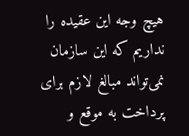هیچ وجه این عقیده را نداریم که این سازمان نمی‌تواند مبالغ لازم برای پرداخت به موقع و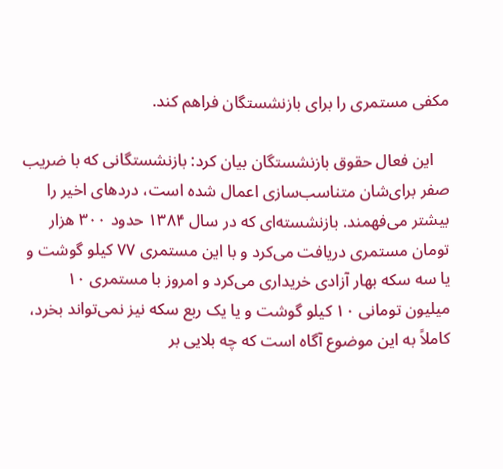مکفی مستمری را برای بازنشستگان فراهم کند.

    این فعال حقوق بازنشستگان بیان کرد: بازنشستگانی که با ضریب صفر برای‌شان متناسب‌سازی اعمال شده است، دردهای اخیر را بیشتر می‌فهمند. بازنشسته‌ای که در سال ۱۳۸۴ حدود ۳۰۰ هزار تومان مستمری دریافت می‌کرد و با این مستمری ۷۷ کیلو گوشت و یا سه سکه بهار آزادی خریداری می‌کرد و امروز با مستمری ۱۰ میلیون تومانی ۱۰ کیلو گوشت و یا یک ربع سکه نیز نمی‌تواند بخرد، کاملاً به این موضوع آگاه است که چه بلایی بر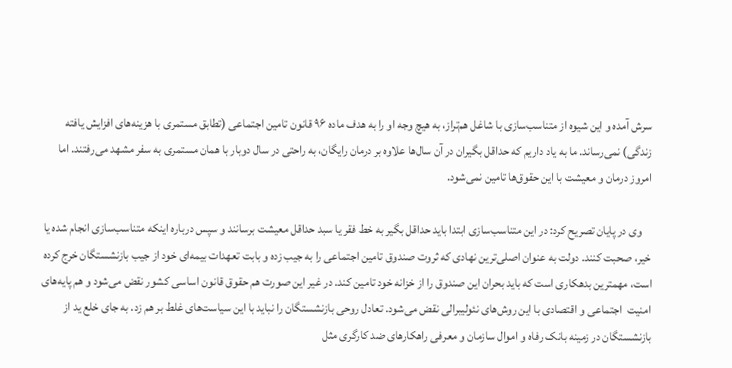سرش آمده و این شیوه از متناسب‌سازی با شاغل هم‌تراز، به هیچ وجه او را به هدف ماده ۹۶ قانون تامین اجتماعی (تطابق مستمری با هزینه‌های افزایش یافته زندگی) نمی‌رساند. ما به یاد داریم که حداقل بگیران در آن سال‌ها علاوه بر درمان رایگان، به راحتی در سال دوبار با همان مستمری به سفر مشهد می‌رفتند. اما امروز درمان و معیشت با این حقوق‌ها تامین نمی‌شود.

    وی در پایان تصریح کرد: در این متناسب‌سازی ابتدا باید حداقل بگیر به خط فقر یا سبد حداقل معیشت برسانند و سپس درباره اینکه متناسب‌سازی انجام شده یا خیر، صحبت کنند. دولت به عنوان اصلی‌ترین نهادی که ثروت صندوق تامین اجتماعی را به جیب زده و بابت تعهدات بیمه‌ای خود از جیب بازنشستگان خرج کرده است، مهمترین بدهکاری است که باید بحران این صندوق را از خزانه خود تامین کند. در غیر این صورت هم حقوق قانون اساسی کشور نقض می‌شود و هم پایه‌های امنیت  اجتماعی و اقتصادی با این روش‌های نئولیبرالی نقض می‌شود. تعادل روحی بازنشستگان را نباید با این سیاست‌های غلط بر هم زد. به جای خلع ید از  بازنشستگان در زمینه بانک رفاه و اموال سازمان و معرفی راهکارهای ضد کارگری مثل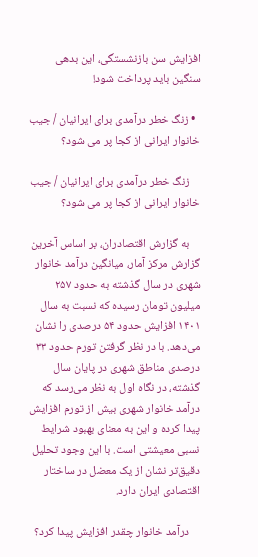افزایش سن بازنشستگی، این بدهی سنگین باید پرداخت شود!

  • زنگ خطر درآمدی برای ایرانیان / جیب خانوار ایرانی از کجا پر می شود؟

    زنگ خطر درآمدی برای ایرانیان / جیب خانوار ایرانی از کجا پر می شود؟

    به گزارش اقتصادران، بر اساس آخرین گزارش مرکز آمار، میانگین درآمد خانوار شهری در سال گذشته به حدود ۲۵۷ میلیون تومان رسیده که نسبت به سال ۱۴۰۱ افزایش حدود ۵۴ درصدی را نشان می‌دهد. با در نظر گرفتن تورم حدود ۳۳ درصدی مناطق شهری در پایان سال گذشته،‌ در نگاه اول به نظر می‌رسد که درآمد خانوار شهری بیش از تورم افزایش پیدا کرده و این به معنای بهبود شرایط نسبی معیشتی است. با این وجود تحلیل دقیق‌تر نشان از یک معضل در ساختار اقتصادی ایران دارد.

    درآمد خانوار چقدر افزایش پیدا کرد؟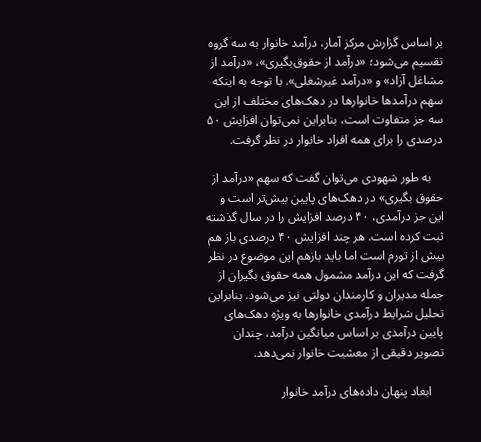بر اساس گزارش مرکز آمار،‌ درآمد خانوار به سه گروه تقسیم می‌شود؛ «درآمد از حقوق‌بگیری»، «درآمد از مشاغل آزاد» و «درآمد غیرشغلی». با توجه به اینکه سهم درآمدها خانوارها در دهک‌های مختلف از این سه جز متفاوت است، بنابراین نمی‌توان افزایش ۵۰ درصدی را برای همه افراد خانوار در نظر گرفت.

    به طور شهودی می‌توان گفت که سهم «درآمد از حقوق بگیری» در دهک‌های پایین بیش‌تر است و این جز درآمدی، ۴۰ درصد افزایش را در سال گذشته ثبت کرده است. هر چند افزایش ۴۰ درصدی باز هم بیش از تورم است اما باید بازهم این موضوع در نظر گرفت که این درآمد مشمول همه حقوق بگیران از جمله مدیران و کارمندان دولتی نیز می‌شود. بنابراین تحلیل شرایط درآمدی خانوارها به ویژه دهک‌های پایین درآمدی بر اساس میانگین درآمد،‌ چندان تصویر دقیقی از معشیت خانوار نمی‌دهد.

    ابعاد پنهان داده‌های درآمد خانوار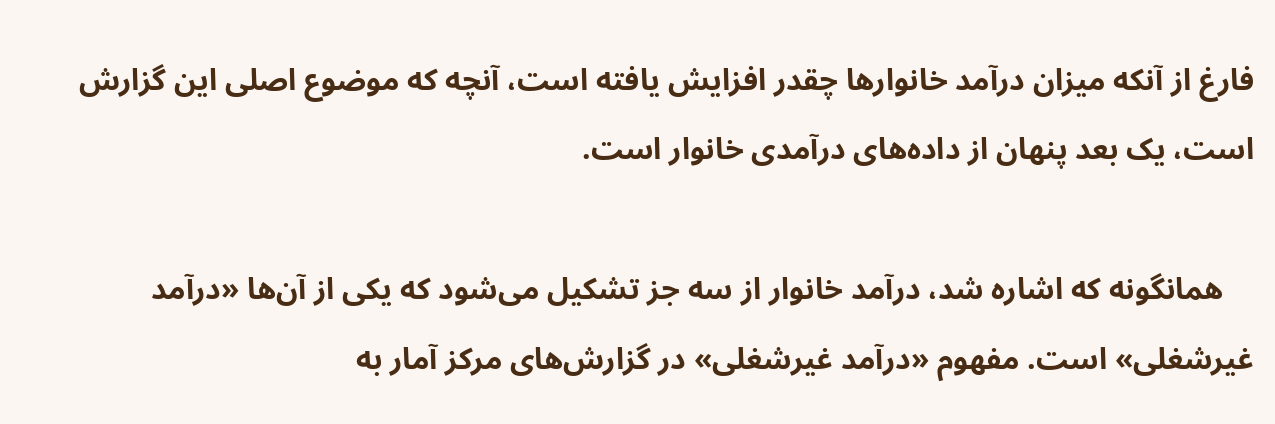فارغ از آنکه میزان درآمد خانوارها چقدر افزایش یافته است، آنچه که موضوع اصلی این گزارش است، یک بعد پنهان از داده‌‌های درآمدی خانوار است.

    همانگونه که اشاره شد، درآمد خانوار از سه جز تشکیل می‌شود که یکی از آن‌ها «درآمد غیرشغلی» است. مفهوم «درآمد غیرشغلی» در گزارش‌های مرکز آمار به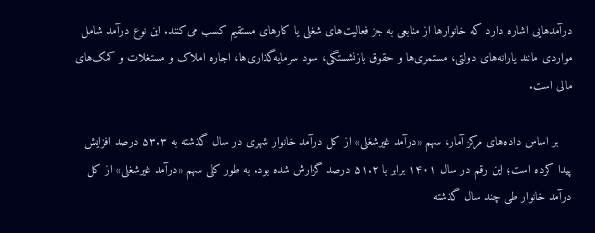درآمدهایی اشاره دارد که خانوارها از منابعی به جز فعالیت‌های شغلی یا کارهای مستقیم کسب می‌کنند. این نوع درآمد شامل مواردی مانند یارانه‌های دولتی، مستمری‌ها و حقوق بازنشستگی، سود سرمایه‌گذاری‌ها، اجاره املاک و مستغلات و کمک‌های مالی است.

    بر اساس داده‌های مرکز آمار، سهم «درآمد غیرشغلی» از کل درآمد خانوار شهری در سال گذشته به ۵۳.۳ درصد افزایش پیدا کرده است؛ این رقم در سال ۱۴۰۱ برابر با ۵۱.۲ درصد گزارش شده بود. به طور کلی سهم «درآمد غیرشغلی» از کل درآمد خانوار طی چند سال گذشته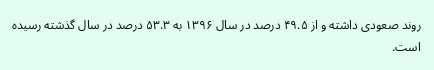روند صعودی داشته و از ۴۹.۵ درصد در سال ۱۳۹۶ به ۵۳.۳ درصد در سال گذشته رسیده است.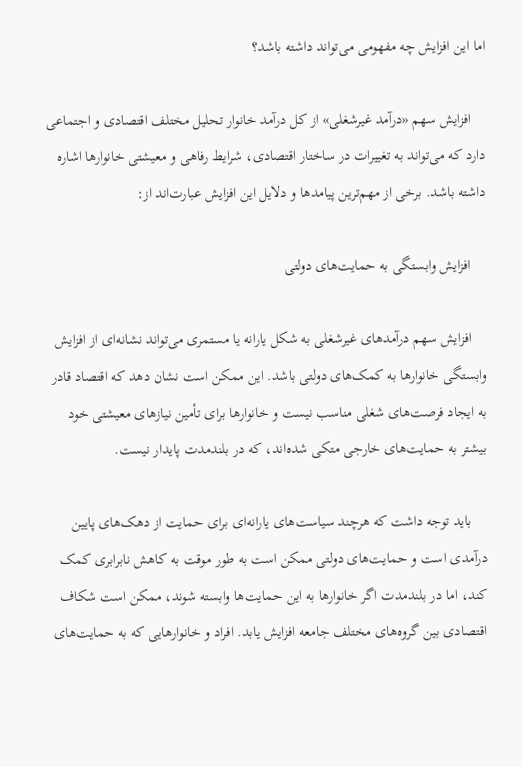اما این افزایش چه مفهومی می‌تواند داشته باشد؟

    افزایش سهم «درآمد غیرشغلی» از کل درآمد خانوار تحلیل مختلف اقتصادی و اجتماعی دارد که می‌تواند به تغییرات در ساختار اقتصادی، شرایط رفاهی و معیشتی خانوارها اشاره داشته باشد. برخی از مهم‌ترین پیامدها و دلایل این افزایش عبارت‌اند از:

    افزایش وابستگی به حمایت‌های دولتی

    افزایش سهم درآمدهای غیرشغلی به شکل یارانه یا مستمری می‌تواند نشانه‌ای از افزایش وابستگی خانوارها به کمک‌های دولتی باشد. این ممکن است نشان دهد که اقتصاد قادر به ایجاد فرصت‌های شغلی مناسب نیست و خانوارها برای تأمین نیازهای معیشتی خود بیشتر به حمایت‌های خارجی متکی شده‌اند، که در بلندمدت پایدار نیست.

    باید توجه داشت که هرچند سیاست‌های یارانه‌ای برای حمایت از دهک‌های پایین درآمدی است و حمایت‌های دولتی ممکن است به طور موقت به کاهش نابرابری کمک کند، اما در بلندمدت اگر خانوارها به این حمایت‌ها وابسته شوند، ممکن است شکاف اقتصادی بین گروه‌های مختلف جامعه افزایش یابد. افراد و خانوارهایی که به حمایت‌های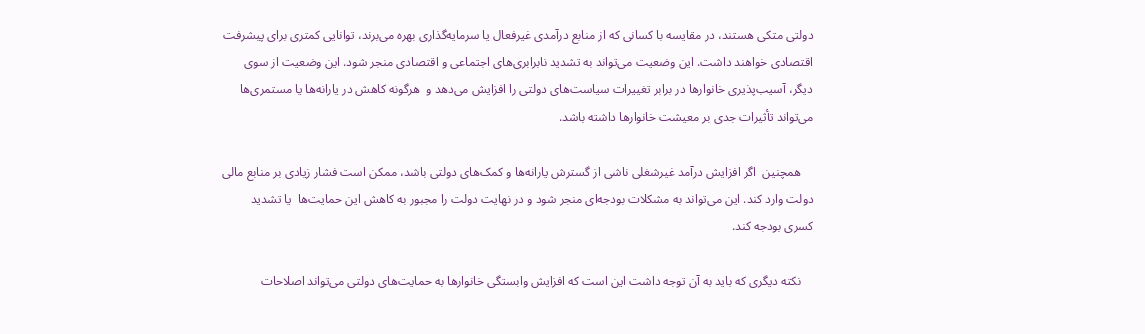دولتی متکی هستند، در مقایسه با کسانی که از منابع درآمدی غیرفعال یا سرمایه‌گذاری بهره می‌برند، توانایی کمتری برای پیشرفت اقتصادی خواهند داشت. این وضعیت می‌تواند به تشدید نابرابری‌های اجتماعی و اقتصادی منجر شود. این وضعیت از سوی دیگر، آسیب‌پذیری خانوارها در برابر تغییرات سیاست‌های دولتی را افزایش می‌دهد و  هرگونه کاهش در یارانه‌ها یا مستمری‌ها می‌تواند تأثیرات جدی بر معیشت خانوارها داشته باشد.

    همچنین  اگر افزایش درآمد غیرشغلی ناشی از گسترش یارانه‌ها و کمک‌های دولتی باشد، ممکن است فشار زیادی بر منابع مالی دولت وارد کند. این می‌تواند به مشکلات بودجه‌ای منجر شود و در نهایت دولت را مجبور به کاهش این حمایت‌ها  یا تشدید کسری بودجه کند.

    نکته دیگری که باید به آن توجه داشت این است که افزایش وابستگی خانوارها به حمایت‌های دولتی می‌تواند اصلاحات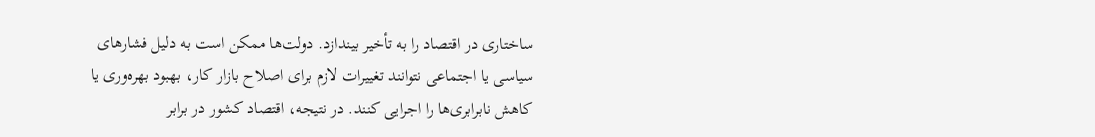ساختاری در اقتصاد را به تأخیر بیندازد. دولت‌ها ممکن است به دلیل فشارهای سیاسی یا اجتماعی نتوانند تغییرات لازم برای اصلاح بازار کار، بهبود بهره‌وری یا کاهش نابرابری‌ها را اجرایی کنند. در نتیجه، اقتصاد کشور در برابر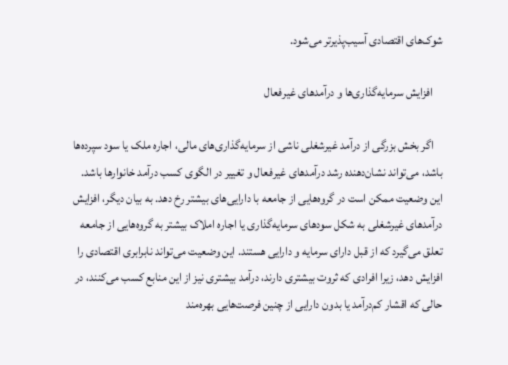شوک‌های اقتصادی آسیب‌پذیرتر می‌شود.

    افزایش سرمایه‌گذاری‌ها و درآمدهای غیرفعال

    اگر بخش بزرگی از درآمد غیرشغلی ناشی از سرمایه‌گذاری‌های مالی، اجاره ملک یا سود سپرده‌ها باشد، می‌تواند نشان‌دهنده رشد درآمدهای غیرفعال و تغییر در الگوی کسب درآمد خانوارها باشد. این وضعیت ممکن است در گروه‌هایی از جامعه با دارایی‌های بیشتر رخ دهد. به بیان دیگر، افزایش درآمدهای غیرشغلی به شکل سودهای سرمایه‌گذاری یا اجاره املاک بیشتر به گروه‌هایی از جامعه تعلق می‌گیرد که از قبل دارای سرمایه و دارایی هستند. این وضعیت می‌تواند نابرابری اقتصادی را افزایش دهد، زیرا افرادی که ثروت بیشتری دارند، درآمد بیشتری نیز از این منابع کسب می‌کنند، در حالی که اقشار کم‌درآمد یا بدون دارایی از چنین فرصت‌هایی بهره‌مند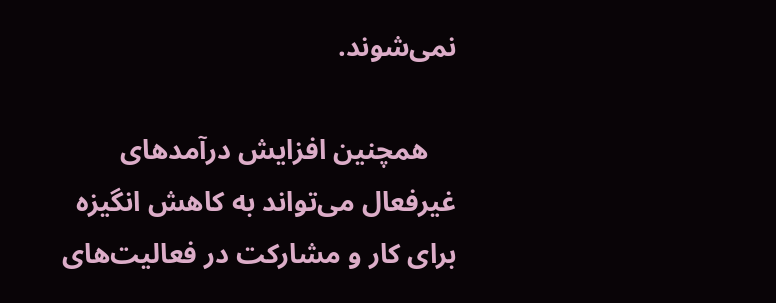نمی‌شوند.

    همچنین افزایش درآمدهای غیرفعال می‌تواند به کاهش انگیزه برای کار و مشارکت در فعالیت‌های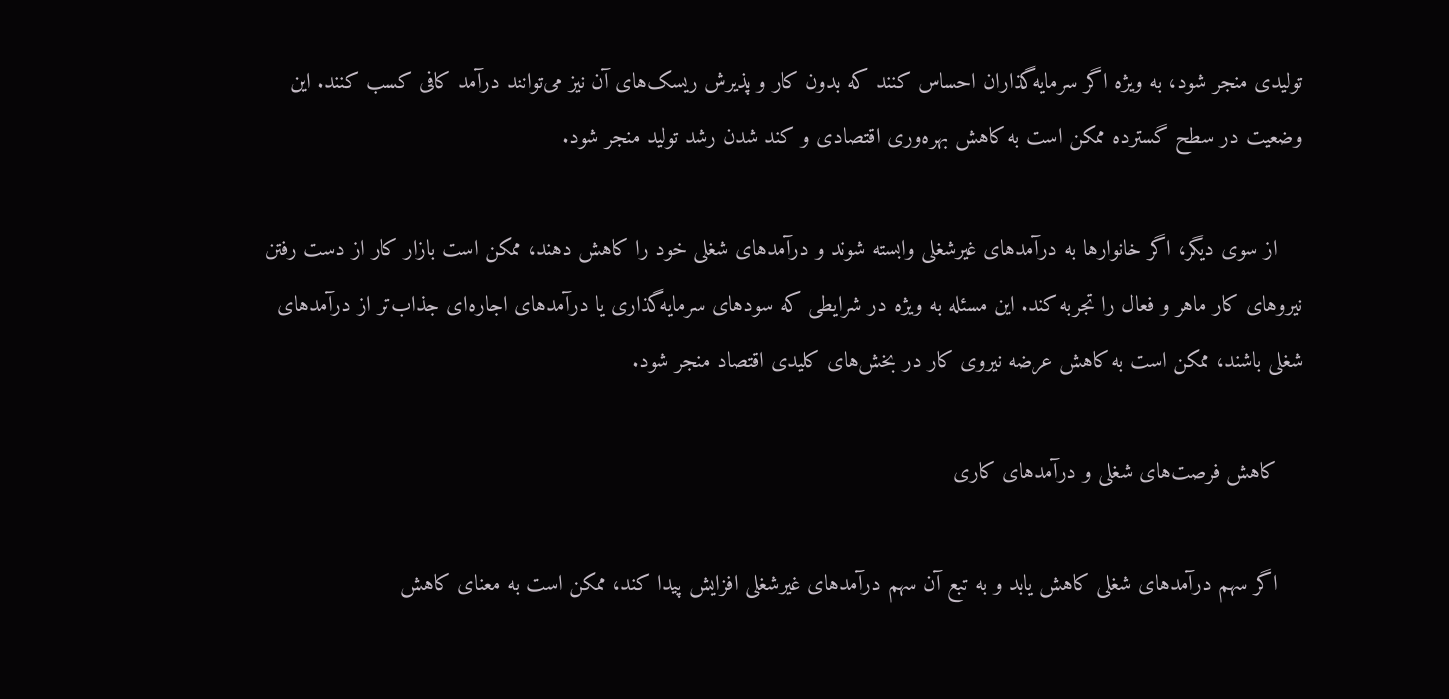تولیدی منجر شود، به ویژه اگر سرمایه‌گذاران احساس کنند که بدون کار و پذیرش ریسک‌های آن نیز می‌توانند درآمد کافی کسب کنند. این وضعیت در سطح گسترده ممکن است به کاهش بهره‌وری اقتصادی و کند شدن رشد تولید منجر شود.

    از سوی دیگر، اگر خانوارها به درآمدهای غیرشغلی وابسته شوند و درآمدهای شغلی خود را کاهش دهند، ممکن است بازار کار از دست رفتن نیروهای کار ماهر و فعال را تجربه کند. این مسئله به ویژه در شرایطی که سودهای سرمایه‌گذاری یا درآمدهای اجاره‌ای جذاب‌تر از درآمدهای شغلی باشند، ممکن است به کاهش عرضه نیروی کار در بخش‌های کلیدی اقتصاد منجر شود.

    کاهش فرصت‌های شغلی و درآمدهای کاری

    اگر سهم درآمدهای شغلی کاهش یابد و به تبع آن سهم درآمدهای غیرشغلی افزایش پیدا کند، ممکن است به معنای کاهش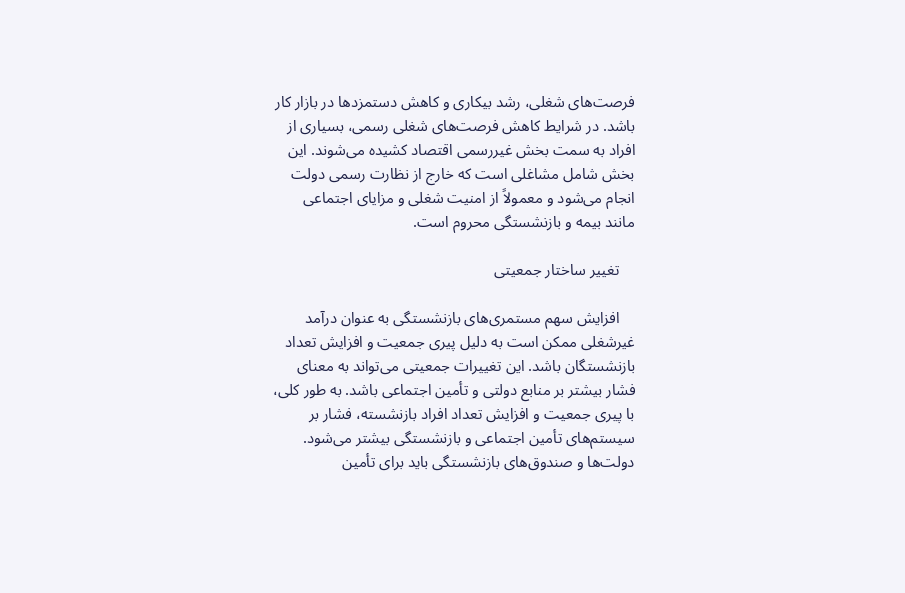فرصت‌های شغلی، رشد بیکاری و کاهش دستمزدها در بازار کار باشد. در شرایط کاهش فرصت‌های شغلی رسمی، بسیاری از افراد به سمت بخش غیررسمی اقتصاد کشیده می‌شوند. این بخش شامل مشاغلی است که خارج از نظارت رسمی دولت انجام می‌شود و معمولاً از امنیت شغلی و مزایای اجتماعی مانند بیمه و بازنشستگی محروم است.

    تغییر ساختار جمعیتی

    افزایش سهم مستمری‌های بازنشستگی به عنوان درآمد غیرشغلی ممکن است به دلیل پیری جمعیت و افزایش تعداد بازنشستگان باشد. این تغییرات جمعیتی می‌تواند به معنای فشار بیشتر بر منابع دولتی و تأمین اجتماعی باشد. به طور کلی، با پیری جمعیت و افزایش تعداد افراد بازنشسته، فشار بر سیستم‌های تأمین اجتماعی و بازنشستگی بیشتر می‌شود. دولت‌ها و صندوق‌های بازنشستگی باید برای تأمین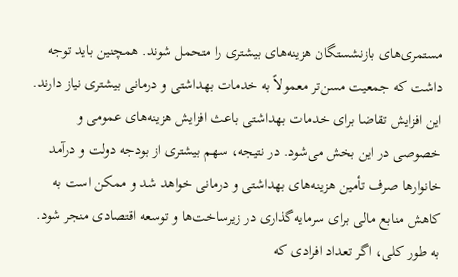مستمری‌های بازنشستگان هزینه‌های بیشتری را متحمل شوند. همچنین باید توجه داشت که جمعیت مسن‌تر معمولاً به خدمات بهداشتی و درمانی بیشتری نیاز دارند. این افزایش تقاضا برای خدمات بهداشتی باعث افزایش هزینه‌های عمومی و خصوصی در این بخش می‌شود. در نتیجه، سهم بیشتری از بودجه دولت و درآمد خانوارها صرف تأمین هزینه‌های بهداشتی و درمانی خواهد شد و ممکن است به کاهش منابع مالی برای سرمایه‌گذاری در زیرساخت‌ها و توسعه اقتصادی منجر شود. به طور کلی، اگر تعداد افرادی که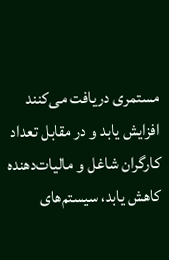مستمری دریافت می‌کنند افزایش یابد و در مقابل تعداد کارگران شاغل و مالیات‌دهنده کاهش یابد، سیستم‌های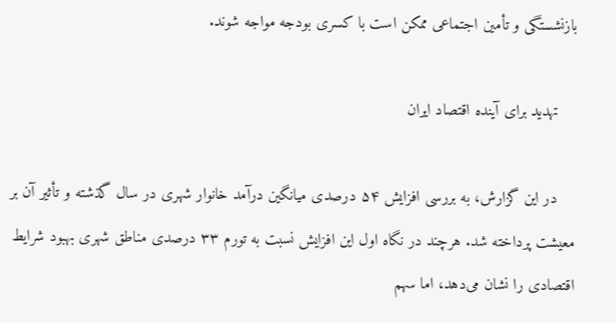بازنشستگی و تأمین اجتماعی ممکن است با کسری بودجه مواجه شوند.

    تهدید برای آینده اقتصاد ایران

    در این گزارش، به بررسی افزایش ۵۴ درصدی میانگین درآمد خانوار شهری در سال گذشته و تأثیر آن بر معیشت پرداخته شد. هرچند در نگاه اول این افزایش نسبت به تورم ۳۳ درصدی مناطق شهری بهبود شرایط اقتصادی را نشان می‌دهد، اما سهم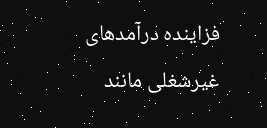فزاینده درآمدهای غیرشغلی مانند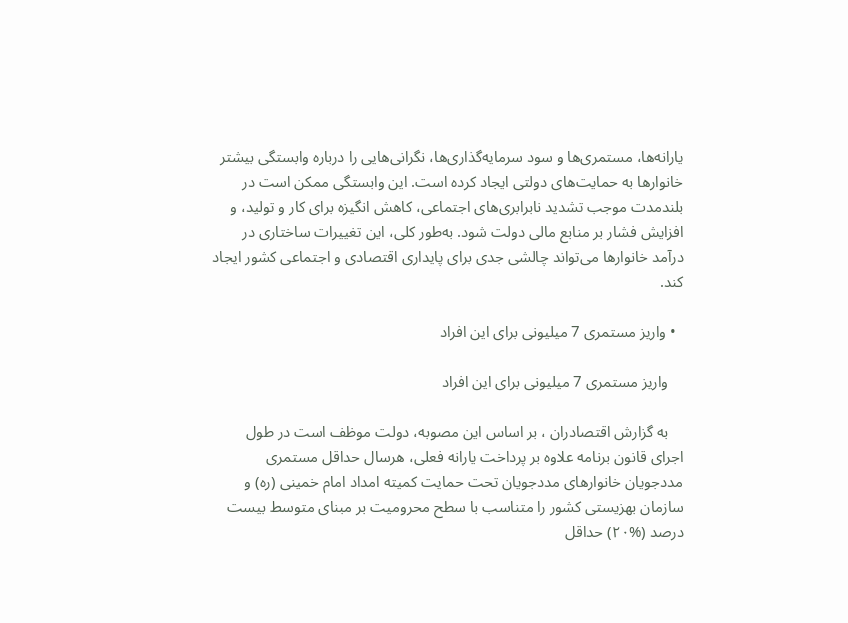یارانه‌ها، مستمری‌ها و سود سرمایه‌گذاری‌ها، نگرانی‌هایی را درباره وابستگی بیشتر خانوارها به حمایت‌های دولتی ایجاد کرده است. این وابستگی ممکن است در بلندمدت موجب تشدید نابرابری‌های اجتماعی، کاهش انگیزه برای کار و تولید، و افزایش فشار بر منابع مالی دولت شود. به‌طور کلی، این تغییرات ساختاری در درآمد خانوارها می‌تواند چالشی جدی برای پایداری اقتصادی و اجتماعی کشور ایجاد کند.

  • واریز مستمری 7 میلیونی برای این افراد

    واریز مستمری 7 میلیونی برای این افراد

    به گزارش اقتصادران ، بر اساس این مصوبه، دولت موظف است در طول اجرای قانون برنامه علاوه بر پرداخت یارانه فعلی، هرسال حداقل مستمری مددجویان خانوارهای مددجویان تحت حمایت کمیته امداد امام خمینی (ره) و سازمان بهزیستی کشور را متناسب با سطح محرومیت بر مبنای متوسط بیست درصد (%۲۰) حداقل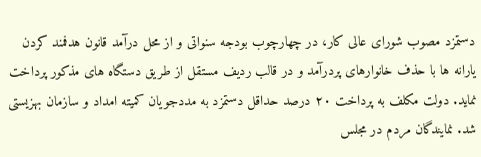دستمزد مصوب شورای عالی کار، در چهارچوب بودجه سنواتی و از محل درآمد قانون هدفمند کردن یارانه ها با حذف خانوارهای پردرآمد و در قالب ردیف مستقل از طریق دستگاه های مذکور پرداخت نماید. دولت مکلف به پرداخت ۲۰ درصد حداقل دستمزد به مددجویان کمیته امداد و سازمان بهزیستی شد. نمایندگان مردم در مجلس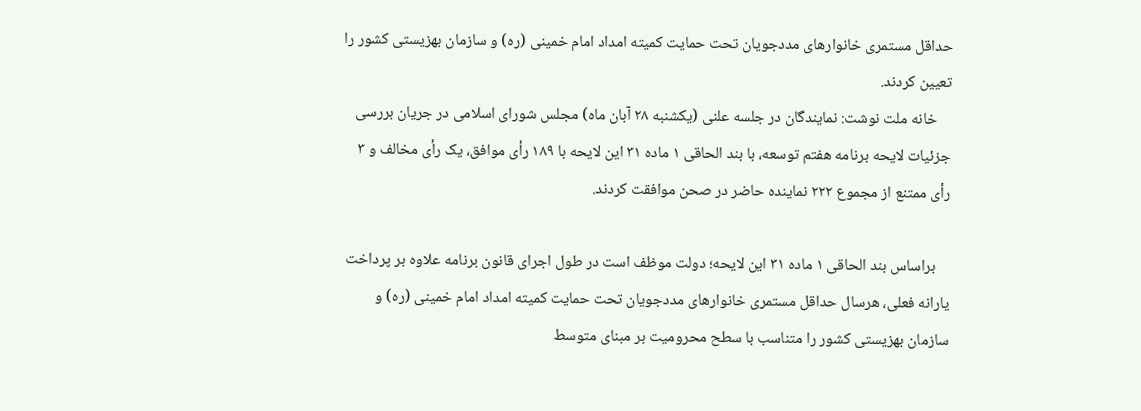حداقل مستمری خانوارهای مددجویان تحت حمایت کمیته امداد امام خمینی (ره) و سازمان بهزیستی کشور را تعیین کردند.
    خانه ملت نوشت: نمایندگان در جلسه علنی (یکشنبه ۲۸ آبان ماه) مجلس شورای اسلامی در جریان بررسی جزئیات لایحه برنامه هفتم توسعه، با بند الحاقی ۱ ماده ۳۱ این لایحه با ۱۸۹ رأی موافق، یک رأی مخالف و ۳ رأی ممتنع از مجموع ۲۲۲ نماینده حاضر در صحن موافقت کردند.

    براساس بند الحاقی ۱ ماده ۳۱ این لایحه؛ دولت موظف است در طول اجرای قانون برنامه علاوه بر پرداخت یارانه فعلی، هرسال حداقل مستمری خانوارهای مددجویان تحت حمایت کمیته امداد امام خمینی (ره) و سازمان بهزیستی کشور را متناسب با سطح محرومیت بر مبنای متوسط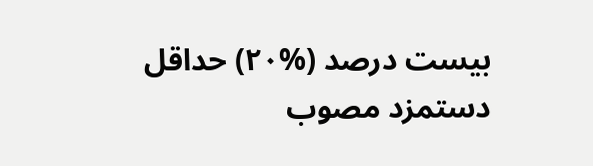بیست درصد (%۲۰) حداقل دستمزد مصوب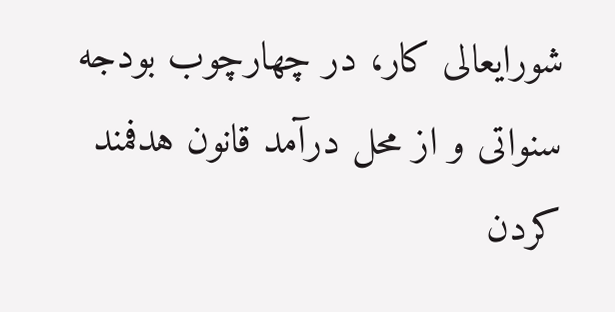شورایعالی کار، در چهارچوب بودجه سنواتی و از محل درآمد قانون هدفمند کردن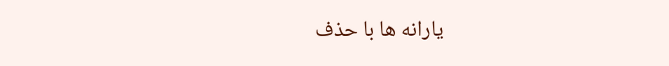یارانه ها با حذف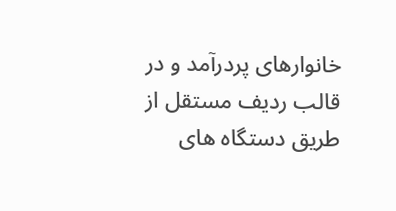خانوارهای پردرآمد و در قالب ردیف مستقل از طریق دستگاه های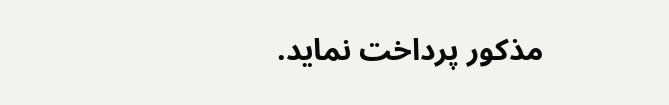مذکور پرداخت نماید.